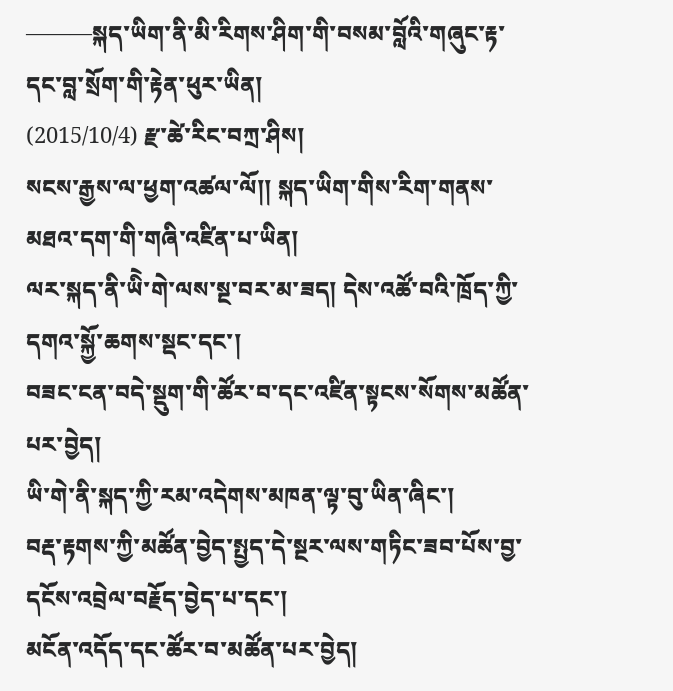———སྐད་ཡིག་ནི་མི་རིགས་ཤིག་གི་བསམ་བློའི་གཞུང་རྟ་དང་བླ་སྲོག་གི་རྟེན་ཕུར་ཡིན།
(2015/10/4) རྫ་ཚེ་རིང་བཀྲ་ཤིས།
སངས་རྒྱས་ལ་ཕྱག་འཚལ་ལོ།། སྐད་ཡིག་གིས་རིག་གནས་མཐའ་དག་གི་གཞི་འཛིན་པ་ཡིན།
ལར་སྐད་ནི་ཡིེ་གེ་ལས་སྔ་བར་མ་ཟད། དེས་འཚོ་བའི་ཁྲོད་ཀྱི་དགའ་སྐྱོ་ཆགས་སྡང་དང་།
བཟང་ངན་བདེ་སྡུག་གི་ཚོར་བ་དང་འཛིན་སྟངས་སོགས་མཚོན་པར་བྱེད།
ཡི་གེ་ནི་སྐད་ཀྱི་རམ་འདེགས་མཁན་ལྟ་བུ་ཡིན་ཞིང་།
བརྡ་རྟགས་ཀྱི་མཚོན་བྱེད་སྤྱད་དེ་སྔར་ལས་གཏིང་ཟབ་པོས་བྱ་དངོས་འབྲེལ་བརྗོད་བྱེད་པ་དང་།
མངོན་འདོད་དང་ཚོར་བ་མཚོན་པར་བྱེད།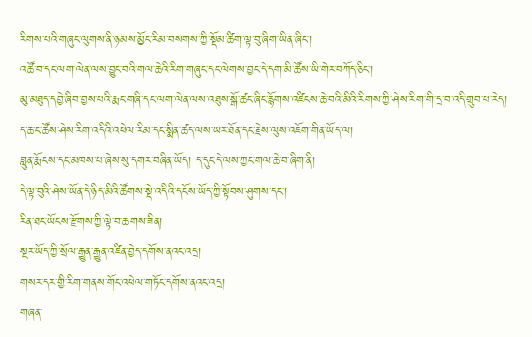རིགས་པའི་གཞུང་ལུགས་ནི་ཉམས་མྱོང་རིམ་བསགས་ཀྱི་སྡོམ་ཚིག་ལྟ་བུ་ཞིག་ཡིན་ཞིང་།
འཚོ་བ་དང་ལག་ལེན་ལས་བྱུང་བའི་གལ་ཆེའི་རིག་གཞུང་དང་ལེགས་བྱང་དེ་དག་མི་ཚོས་ཡི་གེར་བཀོད་ཅིང་།
མུ་མཐུད་དབྱེ་ཞིབ་བྱས་པའི་རྨང་གཞི་དང་ལག་ལེན་ལས་འཐུས་སྒོ་ཚང་ཞིང་རྙོགས་འཛིངས་ཆེ་བའི་མིའི་རིགས་ཀྱི་ཤེས་རིག་གི་དྲ་བ་འདི་གྲུབ་པ་རེད།
ད་ཆ་ང་ཚོས་ཤེས་རིག་འདིའི་འཕེལ་རིམ་དང་སྨིན་ཚད་ལས་ཡར་ཐོན་དང་རྗེས་ལུས་འཇོག་གིན་ཡོད་ལ།
བླུན་རྨོངས་དང་མཁས་པ་ཞེས་སུ་དགར་བཞིན་ཡོད། ད་དུང་དེ་ལས་ཀྱང་གལ་ཆེ་བ་ཞིག་ནི།
དེ་ལྟ་བུའི་ཤེས་ཡོན་དེ་ཉིད་མིའི་ཚོགས་སྡེ་འདིའི་དངོས་ཡོད་ཀྱི་སྟོབས་ཤུགས་དང་།
རིན་ཐང་ཡོངས་རྫོགས་ཀྱི་ལྟེ་བ་ཆགས་ཟིན།
སྔར་ཡོད་ཀྱི་སྲོལ་རྒྱུན་རྒྱུན་འཛིན་བྱེད་དགོས་ནའང་འདྲ།
གསར་དར་གྱི་རིག་གནས་གོང་འཕེལ་གཏོང་དགོས་ནའང་འདྲ།
གཞན་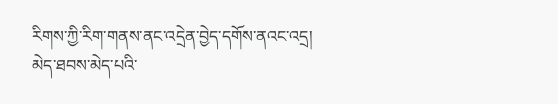རིགས་ཀྱི་རིག་གནས་ནང་འདྲེན་བྱེད་དགོས་ནའང་འདྲ།
མེད་ཐབས་མེད་པའི་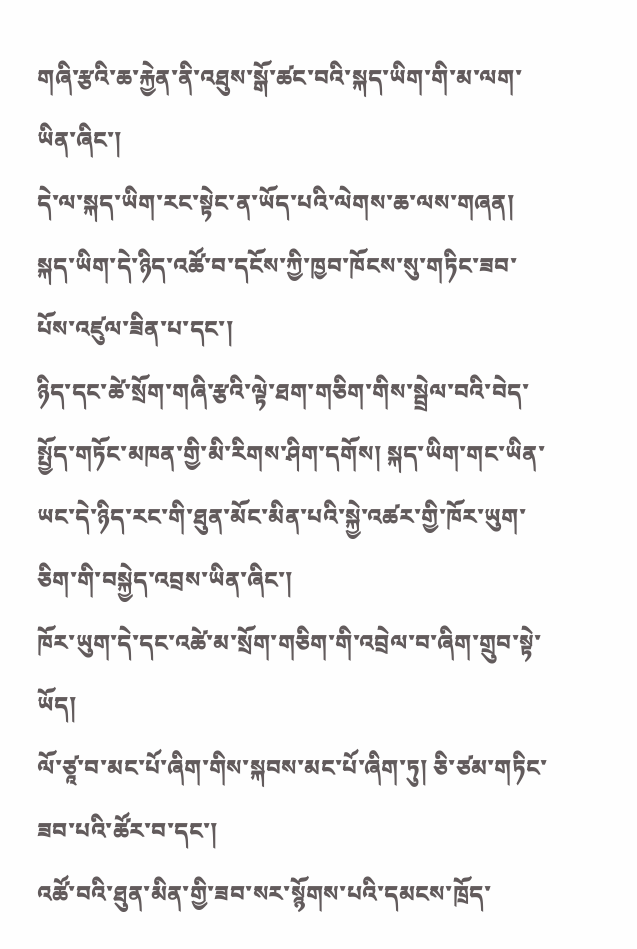གཞི་རྩའི་ཆ་རྐྱེན་ནི་འཐུས་སྒོ་ཚང་བའི་སྐད་ཡིག་གི་མ་ལག་ཡིན་ཞིང་།
དེ་ལ་སྐད་ཡིག་རང་སྟེང་ན་ཡོད་པའི་ལེགས་ཆ་ལས་གཞན།
སྐད་ཡིག་དེ་ཉིད་འཚོ་བ་དངོས་ཀྱི་ཁྱབ་ཁོངས་སུ་གཏིང་ཟབ་པོས་འཛུལ་ཟིན་པ་དང་།
ཉིད་དང་ཚེ་སྲོག་གཞི་རྩའི་ལྟེ་ཐག་གཅིག་གིས་སྦྲེལ་བའི་བེད་སྤྱོད་གཏོང་མཁན་གྱི་མི་རིགས་ཤིག་དགོས། སྐད་ཡིག་གང་ཡིན་ཡང་དེ་ཉིད་རང་གི་ཐུན་མོང་མིན་པའི་སྐྱེ་འཚར་གྱི་ཁོར་ཡུག་ཅིག་གི་བསྐྱེད་འབྲས་ཡིན་ཞིང་།
ཁོར་ཡུག་དེ་དང་འཚེ་མ་སྲོག་གཅིག་གི་འབྲེལ་བ་ཞིག་གྲུབ་སྟེ་ཡོད།
ལོ་ཙཱ་བ་མང་པོ་ཞིག་གིས་སྐབས་མང་པོ་ཞིག་ཏུ། ཅི་ཙམ་གཏིང་ཟབ་པའི་ཚོར་བ་དང་།
འཚོ་བའི་ཐུན་མིན་གྱི་ཟབ་སར་སྙོགས་པའི་དམངས་ཁྲོད་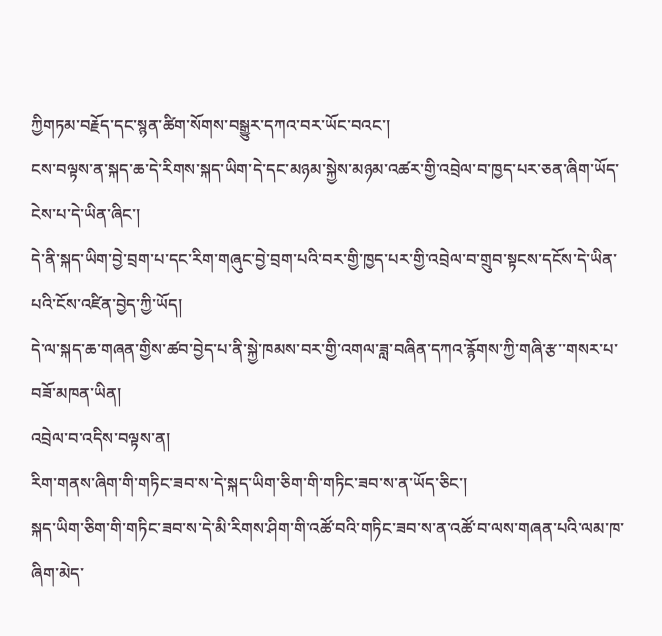ཀྱིགཏམ་བརྗོད་དང་སྙན་ཚིག་སོགས་བསྒྱུར་དཀའ་བར་ཡོང་བའང་།
ངས་བལྟས་ན་སྐད་ཆ་དེ་རིགས་སྐད་ཡིག་དེ་དང་མཉམ་སྐྱེས་མཉམ་འཚར་གྱི་འབྲེལ་བ་ཁྱད་པར་ཅན་ཞིག་ཡོད་ངེས་པ་དེ་ཡིན་ཞིང་།
དེ་ནི་སྐད་ཡིག་བྱེ་བྲག་པ་དང་རིག་གཞུང་བྱེ་བྲག་པའི་བར་གྱི་ཁྱད་པར་གྱི་འབྲེལ་བ་གྲུབ་སྟངས་དངོས་དེ་ཡིན་པའི་ངོས་འཛིན་བྱེད་ཀྱི་ཡོད།
དེ་ལ་སྐད་ཆ་གཞན་གྱིས་ཚབ་བྱེད་པ་ནི་སྐྱེ་ཁམས་བར་གྱི་འགལ་ཟླ་བཞིན་དཀའ་རྙོགས་ཀྱི་གཞི་རྩ་་གསར་པ་བཟོ་མཁན་ཡིན།
འབྲེལ་བ་འདིས་བལྟས་ན།
རིག་གནས་ཞིག་གི་གཏིང་ཟབ་ས་དེ་སྐད་ཡིག་ཅིག་གི་གཏིང་ཟབ་ས་ན་ཡོད་ཅིང་།
སྐད་ཡིག་ཅིག་གི་གཏིང་ཟབ་ས་དེ་མི་རིགས་ཤིག་གི་འཚོ་བའི་གཏིང་ཟབ་ས་ན་འཚོ་བ་ལས་གཞན་པའི་ལམ་ཁ་ཞིག་མེད་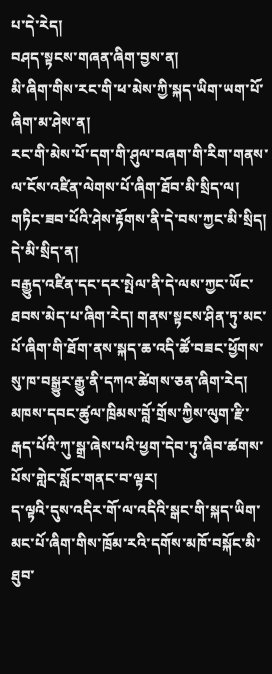པ་དེ་རེད།
བཤད་སྟངས་གཞན་ཞིག་བྱས་ན།
མི་ཞིག་གིས་རང་གི་ཕ་མེས་ཀྱི་སྐད་ཡིག་ཡག་པོ་ཞིག་མ་ཤེས་ན།
རང་གི་མེས་པོ་དག་གི་ཤུལ་བཞག་གི་རིག་གནས་ལ་ངོས་འཛིན་ལེགས་པོ་ཞིག་ཐོབ་མི་སྲིད་ལ།
གཏིང་ཟབ་པོའི་ཤེས་རྟོགས་ནི་དེ་བས་ཀྱང་མི་སྲིད། དེ་མི་སྲིད་ན།
བརྒྱུད་འཛིན་དང་དར་སྤེལ་ནི་དེ་ལས་ཀྱང་ཡོང་ཐབས་མེད་པ་ཞིག་རེད། གནས་སྟངས་ཤིན་ཏུ་མང་པོ་ཞིག་གི་ཐོག་ནས་སྐད་ཆ་འདི་ཚོ་བཟང་ཕྱོགས་སུ་ཁ་བསྒྱུར་རྒྱུ་ནི་དཀའ་ཚེགས་ཅན་ཞིག་རེད།
མཁས་དབང་ཚུལ་ཁྲིམས་བློ་གྲོས་ཀྱིས་ལུག་རྫི་རྒད་པོའི་ཀུ་སྒྲ་ཞེས་པའི་ཕྱག་དེབ་ཏུ་ཞིབ་ཚགས་པོས་གླེང་སློང་གནང་བ་ལྟར།
ད་ལྟའི་དུས་འདིར་གོ་ལ་འདིའི་སྒང་གི་སྐད་ཡིག་མང་པོ་ཞིག་གིས་ཁྲོམ་རའི་དགོས་མཁོ་བསྐོང་མི་ཐུབ་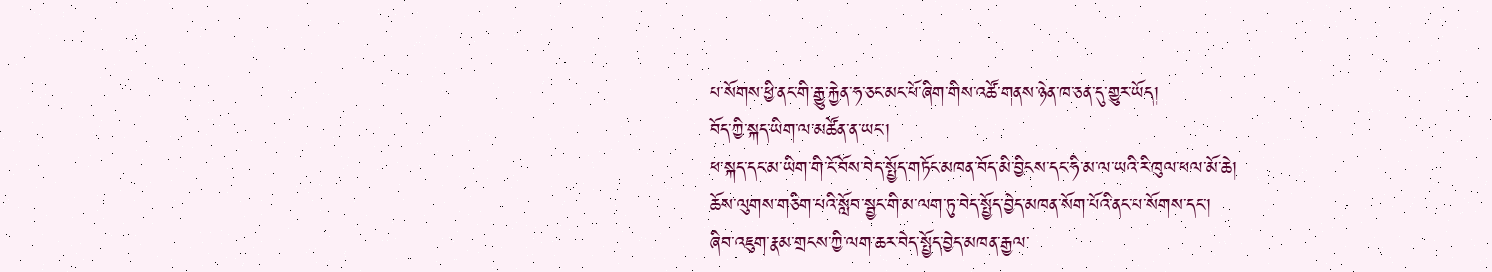པ་སོགས་ཕྱི་ནང་གི་རྒྱུ་རྐྱེན་ཧ་ཅང་མང་པོ་ཞིག་གིས་འཚོ་གནས་ཉེན་ཁ་ཅན་དུ་གྱུར་ཡོད།
བོད་ཀྱི་སྐད་ཡིག་ལ་མཚོན་ན་ཡང་།
ཕ་སྐད་དང་མ་ཡིག་གི་ངོ་བོས་བེད་སྤྱོད་གཏོང་མཁན་བོད་མི་བྱིངས་དང་ཧི་མ་ལ་ཡའི་རི་ཁུལ་ཕལ་མོ་ཆེ།
ཆོས་ལུགས་གཅིག་པའི་སློབ་སྦྱང་གི་མ་ལག་ཏུ་བེད་སྤྱོད་བྱེད་མཁན་སོག་པོའི་ནང་པ་སོགས་དང་།
ཞིབ་འཇུག་རྣམ་གྲངས་ཀྱི་ལག་ཆར་བེད་སྤྱོད་བྱེད་མཁན་རྒྱལ་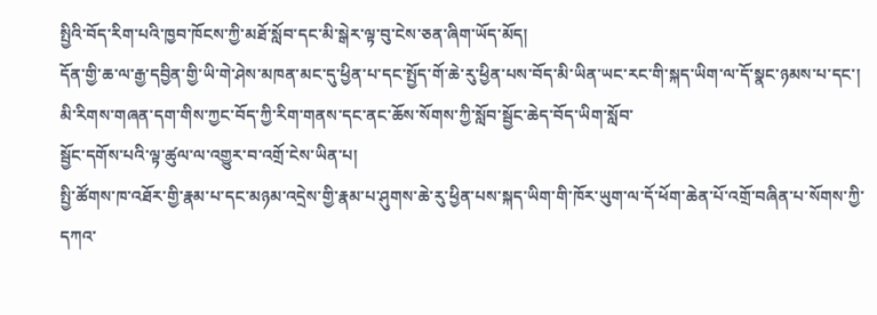སྤྱིའི་བོད་རིག་པའི་ཁྱབ་ཁོངས་ཀྱི་མཐོ་སློབ་དང་མི་སྒེར་ལྟ་བུ་ངེས་ཅན་ཞིག་ཡོད་མོད།
དོན་གྱི་ཆ་ལ་རྒྱ་དབྱིན་གྱི་ཡི་གེ་ཤེས་མཁན་མང་དུ་ཕྱིན་པ་དང་སྤྱོད་གོ་ཆེ་རུ་ཕྱིན་པས་བོད་མི་ཡིན་ཡང་རང་གི་སྐད་ཡིག་ལ་དོ་སྣང་ཉམས་པ་དང་།
མི་རིགས་གཞན་དག་གིས་ཀྱང་བོད་ཀྱི་རིག་གནས་དང་ནང་ཆོས་སོགས་ཀྱི་སློབ་སྦྱོང་ཆེད་བོད་ཡིག་སློབ་
སྦྱོང་དགོས་པའི་ལྟ་ཚུལ་ལ་འགྱུར་བ་འགྲོ་ངེས་ཡིན་པ།
སྤྱི་ཚོགས་ཁ་འཐོར་གྱི་རྣམ་པ་དང་མཉམ་འདྲེས་གྱི་རྣམ་པ་ཤུགས་ཆེ་རུ་ཕྱིན་པས་སྐད་ཡིག་གི་ཁོར་ཡུག་ལ་དོ་ཕོག་ཆེན་པོ་འགྲོ་བཞིན་པ་སོགས་ཀྱི་དཀའ་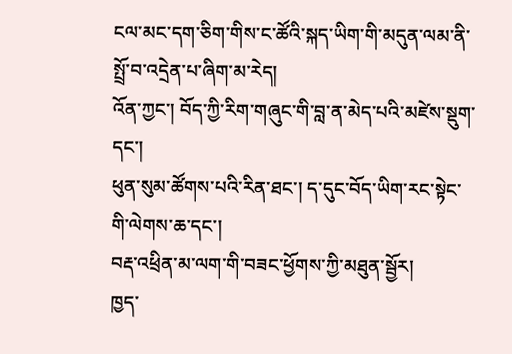ངལ་མང་དག་ཅིག་གིས་ང་ཚོའི་སྐད་ཡིག་གི་མདུན་ལམ་ནི་སྤྲོ་བ་འདྲེན་པ་ཞིག་མ་རེད།
འོན་ཀྱང་། བོད་ཀྱི་རིག་གཞུང་གི་བླ་ན་མེད་པའི་མཛེས་སྡུག་དང་།
ཕུན་སུམ་ཚོགས་པའི་རིན་ཐང་། ད་དུང་བོད་ཡིག་རང་སྟེང་གི་ལེགས་ཆ་དང་།
བརྡ་འཕྲིན་མ་ལག་གི་བཟང་ཕྱོགས་ཀྱི་མཐུན་སྦྱོར།
ཁྱད་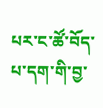པར་ང་ཚོ་བོད་པ་དག་གི་བྱ་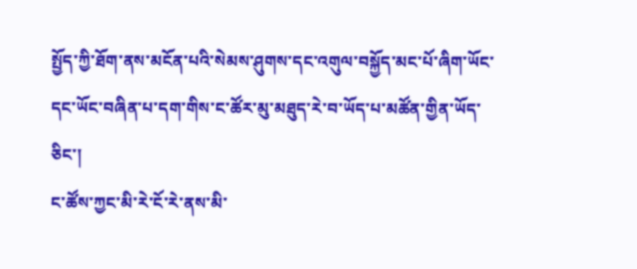སྤྱོད་ཀྱི་ཐོག་ནས་མངོན་པའི་སེམས་ཤུགས་དང་འགུལ་བསྐྱོད་མང་པོ་ཞིག་ཡོང་དང་ཡོང་བཞིན་པ་དག་གིས་ང་ཚོར་མུ་མཐུད་རེ་བ་ཡོད་པ་མཚོན་གྱིན་ཡོད་ཅིང་།
ང་ཚོས་ཀྱང་མི་རེ་ངོ་རེ་ནས་མི་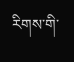རིགས་གི་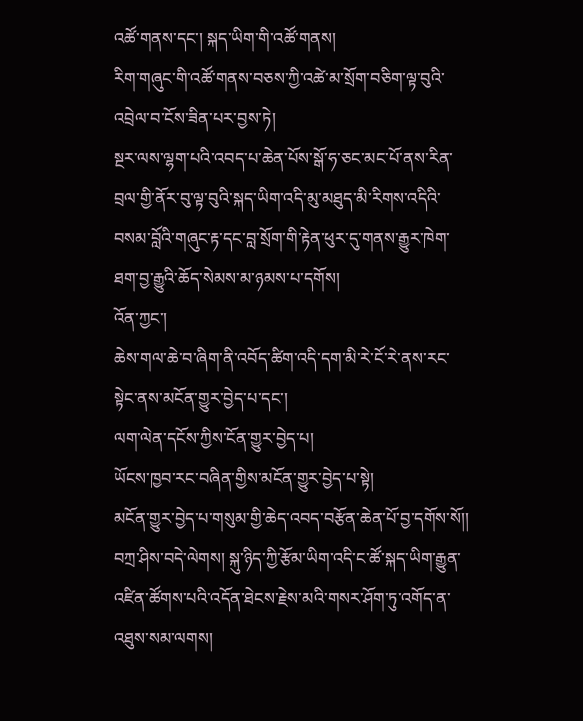འཚོ་གནས་དང་། སྐད་ཡིག་གི་འཚོ་གནས།
རིག་གཞུང་གི་འཚོ་གནས་བཅས་ཀྱི་འཚེ་མ་སྲོག་བཅིག་ལྟ་བུའི་འབྲེལ་བ་ངོས་ཟིན་པར་བྱས་ཏེ།
སྔར་ལས་ལྷག་པའི་འབད་པ་ཆེན་པོས་སྒོ་ཧ་ཅང་མང་པོ་ནས་རིན་བྲལ་གྱི་ནོར་བུ་ལྟ་བུའི་སྐད་ཡིག་འདི་མུ་མཐུད་མི་རིགས་འདིའི་བསམ་བློའི་གཞུང་རྟ་དང་བླ་སྲོག་གི་རྟེན་ཕུར་དུ་གནས་རྒྱུར་ཁེག་ཐག་བྱ་རྒྱུའི་ཆོད་སེམས་མ་ཉམས་པ་དགོས།
འོན་ཀྱང་།
ཆེས་གལ་ཆེ་བ་ཞིག་ནི་འབོད་ཚིག་འདི་དག་མི་རེ་ངོ་རེ་ནས་རང་སྟེང་ནས་མངོན་གྱུར་བྱེད་པ་དང་།
ལག་ལེན་དངོས་ཀྱིས་ངོན་གྱུར་བྱེད་པ།
ཡོངས་ཁྱབ་རང་བཞིན་གྱིས་མངོན་གྱུར་བྱེད་པ་སྟེ།
མངོན་གྱུར་བྱེད་པ་གསུམ་གྱི་ཆེད་འབད་བརྩོན་ཆེན་པོ་བྱ་དགོས་སོ།།
བཀྲ་ཤིས་བདེ་ལེགས། སྐུ་ཉིད་ཀྱི་རྩོམ་ཡིག་འདི་ང་ཚོ་སྐད་ཡིག་རྒྱུན་འཛིན་ཚོགས་པའི་འདོན་ཐེངས་རྗེས་མའི་གསར་ཤོག་ཏུ་འགོད་ན་འཐུས་སམ་ལགས།